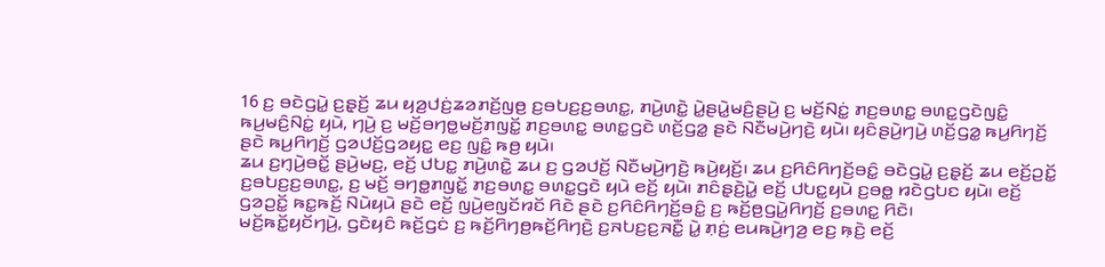16 ꤢ꤬ ꤋꤢꤧꤞꤣꤧ꤭ ꤢ꤬ꤔ꤫ꤢꤩ꤬ ꤘꤣ ꤟꤤ꤬ꤓꤢꤦ꤬ꤘꤤꤊꤢꤩ꤬ꤜꤥ꤬ ꤢ꤬ꤋꤝꤢ꤬ꤢ꤬ꤋꤛꤢ꤭, ꤊꤣꤧ꤬ꤛꤢꤧ꤭ ꤣꤧ꤭ꤔꤣꤧ꤭ꤗꤢꤨ꤬ꤔꤣꤧ꤬ ꤢ꤬ ꤗꤢꤩ꤬ꤡꤢꤦ꤭ ꤊꤢ꤬ꤋꤛꤢ꤭ ꤋꤛꤢ꤭ꤞꤢꤧꤜꤢꤨ꤭ ꤒꤣ꤬ꤗꤢꤨ꤬ꤡꤢꤦ꤭ ꤟꤣꤧ, ꤚꤣꤧ꤬ ꤢ꤬ ꤗꤢꤩ꤬ꤋꤚꤥ꤭ꤗꤢꤩ꤬ꤊꤜꤢꤩ꤭ ꤊꤢ꤬ꤋꤛꤢ꤭ ꤋꤛꤢ꤭ꤞꤢꤧ ꤛꤢꤩ꤬ꤞꤤ꤭ ꤔꤢꤧ ꤡꤢꤪꤗꤣꤧ꤬ꤚꤢꤧ꤬ ꤟꤣꤧ꤯ ꤟꤢꤨꤔꤣꤧ꤬ꤚꤣꤧ꤬ ꤛꤢꤩ꤬ꤞꤤ꤭ ꤒꤣ꤬ꤖꤚꤢꤩ꤬ ꤔꤢꤧ ꤒꤣ꤬ꤖꤚꤢꤩ꤬ ꤞꤤꤓꤢꤩ꤬ꤞꤤꤟꤢ꤭ ꤕꤢ꤬ ꤜꤢꤨ꤭ ꤒꤥ꤬ ꤟꤣꤧ꤯
ꤘꤣ ꤢ꤬ꤚ꤫ꤣꤧ꤬ꤋꤢꤩ꤭ ꤔꤣꤧ꤬ꤗꤢ꤬, ꤕꤢꤩ꤬ ꤓꤝꤢ꤭ ꤊꤣꤧ꤬ꤛꤢꤧ꤭ ꤘꤣ ꤢ꤬ ꤞꤤꤓꤢꤩ꤬ ꤡꤢꤪꤗꤣꤧ꤬ꤚꤢꤧ꤬ ꤒꤣꤧ꤬ꤟꤢꤩ꤬꤯ ꤘꤣ ꤢ꤬ꤖꤢꤨꤖꤚꤢꤩ꤬ꤋꤢꤨ꤭ ꤋꤢꤧꤞꤣꤧ꤭ ꤢ꤬ꤔ꤫ꤢꤩ꤬ ꤘꤣ ꤕꤢꤩ꤬ꤑꤢꤩ꤭ ꤢ꤬ꤋꤝꤢ꤬ꤢ꤬ꤋꤛꤢ꤭, ꤢ꤬ ꤗꤢꤩ꤬ ꤋꤚꤥ꤭ꤊꤜꤢꤩ꤭ ꤊꤢ꤬ꤋꤛꤢ꤭ ꤋꤛꤢ꤭ꤞꤢꤧ ꤟꤣꤧ ꤕꤢꤩ꤬ ꤟꤣꤧ꤯ ꤊꤢꤨꤔ꤫ꤢꤧ꤬ꤣꤧ꤭ ꤕꤢꤩ꤬ ꤓꤝꤢ꤭ꤟꤣꤧ ꤢ꤬ꤋꤥ꤭ ꤙꤢꤧꤞꤝꤢ ꤟꤣꤧ꤯ ꤕꤢꤩ꤬ ꤞꤤꤑꤢꤩ꤭ ꤒꤢ꤭ꤒꤢꤩ꤬ ꤡꤣꤧꤟꤣꤧ ꤔꤢꤧ ꤕꤢꤩ꤬ ꤜꤣꤧ꤬ꤕꤜꤢꤩꤙꤢꤩ ꤖꤢꤧ ꤔꤢꤧ ꤢ꤬ꤖꤢꤨꤖꤚꤢꤩ꤬ꤋꤢꤨ꤭ ꤢ꤬ ꤒꤢꤩ꤬ꤥ꤬ꤞꤣꤧ꤭ꤖꤚꤢꤩ꤬ ꤢ꤬ꤋꤛꤢ꤭ ꤖꤢꤧ꤯
ꤗꤢꤩ꤬ꤒꤢꤩ꤭ꤟꤢꤩꤚꤣꤧ꤬, ꤞꤢꤧꤟꤢꤨ ꤒꤢꤩ꤬ꤞꤢꤦ ꤢ꤬ ꤒꤢꤩ꤬ꤖꤚꤥ꤬ꤒꤢꤩ꤬ꤖꤚꤢꤧ꤬ ꤢ꤬ꤏꤝꤢ꤬ꤢ꤬ꤏꤢꤪ꤭ ꤣꤧ꤭ ꤊ꤫ꤢꤦ꤬ ꤕꤣꤒꤣꤧ꤬ꤚꤤ꤬ ꤕꤢ꤬ ꤒ꤫ꤢꤧ꤬ ꤕꤢꤩ꤬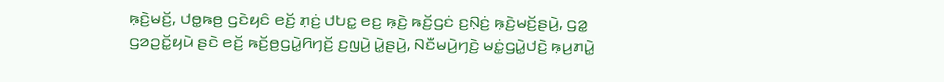ꤒ꤫ꤢꤧ꤬ꤗꤢꤩ꤬, ꤓꤥ꤭ꤒꤥ꤬ ꤞꤢꤧꤟꤢꤨ ꤕꤢꤩ꤬ ꤊ꤫ꤢꤦ꤬ ꤓꤝꤢ꤭ ꤕꤢ꤬ ꤒ꤫ꤢꤧ꤬ ꤒꤢꤩ꤬ꤞꤢꤦ ꤢ꤬ꤡ꤫ꤢꤦ꤬ ꤒ꤫ꤢꤧ꤬ꤗꤢꤩ꤬ꤔꤣꤧ꤬, ꤞꤤ꤭ ꤞꤤꤑꤢꤩ꤭ꤟꤣꤧ ꤔꤢꤧ ꤕꤢꤩ꤬ ꤒꤢꤩ꤬ꤥ꤬ꤞꤣꤧ꤭ꤖꤚꤢꤩ꤬ ꤢ꤬ꤜꤣꤧ꤬ ꤣꤧ꤭ꤔꤣꤧ꤬, ꤡꤢꤪꤗꤣꤧ꤬ꤚꤢꤧ꤬ ꤗꤢꤦ꤭ꤞꤣꤧ꤭ꤓꤢꤧ꤬ ꤒ꤫ꤣ꤬ꤊꤣꤧ꤭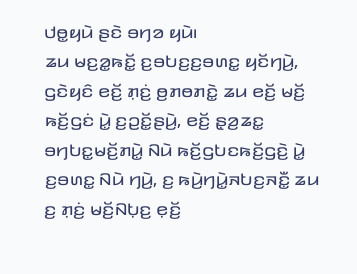ꤓꤥ꤭ꤟꤣꤧ ꤔꤢꤧ ꤋꤚꤤ ꤟꤣꤧ꤯
ꤘꤣ ꤗꤢ꤬ꤤ꤭ꤒꤢꤩ꤭ ꤢ꤬ꤋꤝꤢ꤬ꤢ꤬ꤋꤛꤢ꤭ ꤟꤢꤩꤚꤣꤧ꤬, ꤞꤢꤧꤟꤢꤨ ꤕꤢꤩ꤬ ꤊ꤫ꤢꤦ꤬ ꤥ꤬ꤊꤥꤊꤢꤧ꤭ ꤘꤣ ꤕꤢꤩ꤬ ꤗꤢꤩ꤬ ꤒꤢꤩ꤬ꤞꤢꤦ ꤣꤧ꤭ ꤢ꤬ꤑꤢꤩ꤭ꤔꤣꤧ꤬, ꤕꤢꤩ꤬ ꤔ꤫ꤤ꤬ꤘꤢ꤭ ꤋꤚꤝꤢ꤭ꤗꤢꤩ꤬ꤊꤣꤧ꤭ ꤡꤣꤧ ꤒꤢꤩ꤬ꤞꤝꤢꤒꤢꤩ꤬ꤞꤢꤧ꤬ ꤣꤧ꤭ ꤢ꤬ꤋꤛꤢ꤭ ꤡꤣꤧ ꤚꤣꤧ꤬, ꤢ꤬ ꤒꤣꤧ꤬ꤚꤣꤧ꤭ꤏꤝꤢ꤬ꤏꤢꤪ꤭ ꤘꤣ ꤢ꤬ ꤊ꤫ꤢꤦ꤬ ꤗꤢꤩ꤬ꤡꤝ꤫ꤢ꤬ ꤕ꤫ꤢꤩ꤬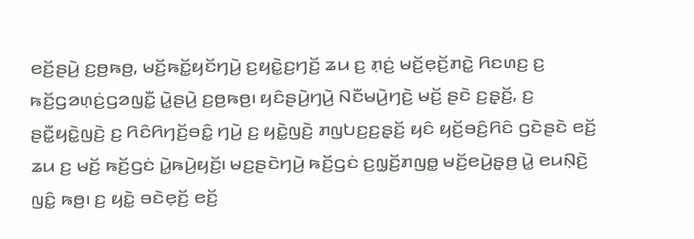ꤕꤢꤩ꤬ꤔꤣꤧ꤬ ꤢ꤬ꤥ꤬ꤒꤥ꤬, ꤗꤢꤩ꤬ꤒꤢꤩ꤭ꤟꤢꤩꤚꤣꤧ꤬ ꤢ꤬ꤟꤢꤧ꤭ꤢ꤬ꤚꤢꤩ꤬ ꤘꤣ ꤢ꤬ ꤊ꤫ꤢꤦ꤬ ꤗꤢꤩ꤬ꤕ꤫ꤢꤩ꤬ꤊꤢꤧ꤭ ꤖꤢꤛꤢ꤬ ꤢ꤬ ꤒꤢꤩ꤬ꤞꤤꤛ꤫ꤢꤦ꤬ꤞꤤꤜꤢꤪ꤭ ꤣꤧ꤭ꤔꤣꤧ꤬ ꤢ꤬ꤥ꤬ꤒꤥ꤬꤯ ꤟꤢꤨꤔꤣꤧ꤬ꤚꤣꤧ꤬ ꤡꤢꤪꤗꤣꤧ꤬ꤚꤢꤧ꤬ ꤗꤢꤩ꤬ ꤔꤢꤧ ꤢ꤬ꤔ꤫ꤢꤩ꤬, ꤢ꤬ ꤔꤢꤪ꤭ꤟꤢꤧ꤭ꤜꤢꤧ꤬ ꤢ꤬ ꤖꤢꤨꤖꤚꤢꤩ꤬ꤋꤢꤨ꤭ ꤚꤣꤧ꤬ ꤢ꤬ ꤟꤢꤧ꤭ꤜꤢꤧ꤬ ꤊꤜꤝꤢ꤬ꤢ꤬ꤔ꤫ꤢꤩ꤬ ꤟꤢꤨ ꤟꤢꤩ꤬ꤋꤢꤨ꤬ꤖꤢꤨ ꤞꤢꤧꤔꤢꤧ ꤕꤢꤩ꤬ ꤘꤣ ꤢ꤬ ꤗꤢꤩ꤬ ꤒꤢꤩ꤬ꤞꤢꤦ ꤣꤧ꤭ꤒꤣꤧ꤬ꤟꤢꤩ꤬꤯ ꤗꤢ꤬ꤔꤢꤧꤚꤣꤧ꤬ ꤒꤢꤩ꤬ꤞꤢꤦ ꤢ꤬ꤜ꤫ꤢꤩ꤬ꤊꤜꤥ꤭ ꤗꤢꤩ꤬ꤕꤣꤧ꤬ꤔ꤫ꤥ꤬ ꤣꤧ꤭ ꤕꤣꤡ꤫ꤢꤧ꤬ ꤜꤢꤨ꤭ ꤒꤥ꤬꤯ ꤢ꤬ ꤟꤢꤧ꤭ ꤋꤢꤧꤕ꤫ꤢꤩ꤬ ꤕꤢꤩ꤬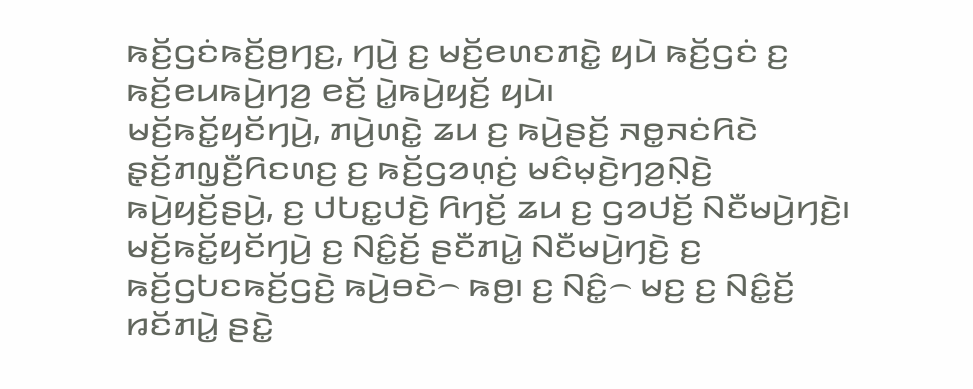ꤒꤢꤩ꤬ꤞꤢꤦꤒꤢꤩ꤬ꤥ꤬ꤚꤢ꤬, ꤚꤣꤧ꤬ ꤢ꤬ ꤗꤢꤩ꤬ꤕꤛꤢꤊꤢꤧ꤭ ꤟꤣꤧ ꤒꤢꤩ꤬ꤞꤢꤦ ꤢ꤬ ꤒꤢꤩ꤬ꤕꤣꤒꤣꤧ꤬ꤚꤤ꤬ ꤕꤢꤩ꤬ ꤣꤧ꤭ꤒꤣꤧ꤬ꤟꤢꤩ꤬ ꤟꤣꤧ꤯
ꤗꤢꤩ꤬ꤒꤢꤩ꤭ꤟꤢꤩꤚꤣꤧ꤬, ꤊꤣꤧ꤬ꤛꤢꤧ꤭ ꤘꤣ ꤢ꤬ ꤒꤣꤧ꤬ꤔꤢꤩ꤬ ꤏꤥ꤭ꤏꤢꤦꤖꤢꤧ ꤔ꤫ꤢꤩ꤬ꤊꤜ꤫ꤢꤪ꤬ꤖꤢꤛꤢ꤬ ꤢ꤬ ꤒꤢꤩ꤬ꤞꤤꤛ꤫ꤢꤦ꤬ ꤗꤢꤨꤗ꤫ꤢꤧ꤬ꤚꤤ꤬ꤡ꤫ꤢꤧ꤬ ꤒꤣꤧ꤬ꤟꤢꤩ꤬ꤔꤣꤧ꤬, ꤢ꤬ ꤓꤝꤢ꤭ꤓꤢꤧ꤬ ꤖꤚꤢꤩ꤬ ꤘꤣ ꤢ꤬ ꤞꤤꤓꤢꤩ꤬ ꤡꤢꤪꤗꤣꤧ꤬ꤚꤢꤧ꤬꤯ ꤗꤢꤩ꤬ꤒꤢꤩ꤭ꤟꤢꤩꤚꤣꤧ꤬ ꤢ꤬ ꤡꤢꤨ꤭ꤢꤩ꤬ ꤔꤢꤪꤊꤣꤧ꤭ ꤡꤢꤪꤗꤣꤧ꤬ꤚꤢꤧ꤬ ꤢ꤬ ꤒꤢꤩ꤬ꤞꤝꤢꤒꤢꤩ꤬ꤞꤢꤧ꤬ ꤒꤣꤧ꤬ꤋꤢꤧ꤮ ꤒꤥ꤬꤯ ꤢ꤬ ꤡꤢꤨ꤭꤮ ꤗꤢ꤬ ꤢ꤬ ꤡꤢꤨ꤭ꤢꤩ꤬ ꤙꤢꤩꤊꤣꤧ꤭ ꤔꤢꤧ꤭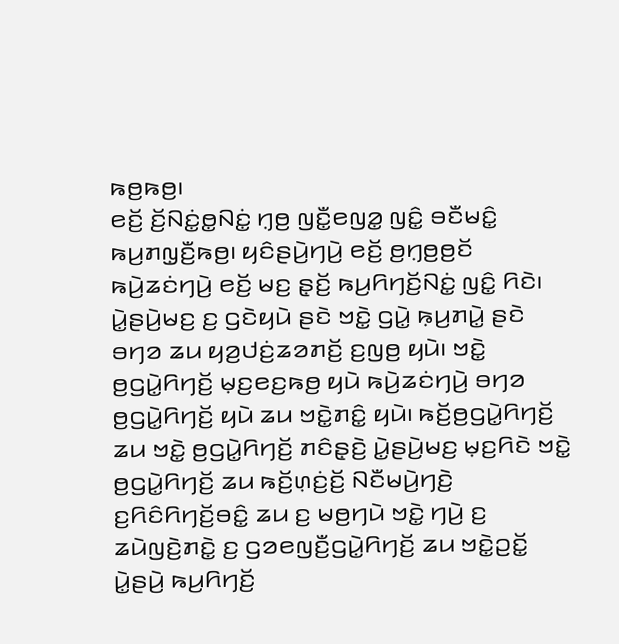ꤒꤥ꤬ꤒꤥ꤬꤯
ꤕꤢꤩ꤬ ꤢꤩ꤬ꤡꤢꤦ꤭ꤥ꤭ꤡꤢꤦ꤭ ꤚ꤫ꤥ꤬ ꤜꤢꤪ꤭ꤕꤜꤤ꤭ ꤜꤢꤨ꤭ ꤋꤢꤪꤗꤢꤨ꤭ ꤒꤣ꤬ꤊꤜ꤫ꤢꤪ꤬ꤒꤥ꤬꤯ ꤟꤢꤨꤔꤣꤧ꤬ꤚꤣꤧ꤬ ꤕꤢꤩ꤬ ꤥ꤬ꤚ꤫ꤥ꤬ꤥ꤬ꤢꤩ ꤒꤣꤧ꤬ꤘꤢꤦꤚꤣꤧ꤬ ꤕꤢꤩ꤬ ꤗꤢ꤬ ꤔ꤫ꤢꤩ꤬ ꤒꤣ꤬ꤖꤚꤢꤩ꤬ꤡꤢꤦ꤭ ꤜꤢꤨ꤭ ꤖꤢꤧ꤯
ꤣꤧ꤭ꤔꤣꤧ꤬ꤗꤢ꤬ ꤢ꤬ ꤞꤢꤧꤟꤣꤧ ꤔꤢꤧ ꤠꤢꤧ꤭ ꤞꤣꤧ꤭ ꤒ꤫ꤣ꤬ꤊꤣꤧ꤭ ꤔꤢꤧ ꤋꤚꤤ ꤘꤣ ꤟꤤ꤬ꤓꤢꤦ꤬ꤘꤤꤊꤢꤩ꤬ ꤢ꤬ꤜꤥ꤬ ꤟꤣꤧ꤯ ꤠꤢꤧ꤭ ꤥ꤬ꤞꤣꤧ꤭ꤖꤚꤢꤩ꤬ ꤗ꤫ꤢ꤬ꤕꤢ꤬ꤒꤥ꤬ ꤟꤣꤧ ꤒꤣꤧ꤬ꤘꤢꤦꤚꤣꤧ꤬ ꤋꤚꤤ ꤥ꤬ꤞꤣꤧ꤭ꤖꤚꤢꤩ꤬ ꤟꤣꤧ ꤘꤣ ꤠꤢꤧ꤭ꤊꤢꤨ꤭ ꤟꤣꤧ꤯ ꤒꤢꤩ꤬ꤥ꤬ꤞꤣꤧ꤭ꤖꤚꤢꤩ꤬ ꤘꤣ ꤠꤢꤧ꤭ ꤥ꤬ꤞꤣꤧ꤭ꤖꤚꤢꤩ꤬ ꤊꤢꤨꤔ꤫ꤢꤧ꤬ ꤣꤧ꤭ꤔꤣꤧ꤬ꤗꤢ꤬ ꤗ꤫ꤢ꤬ꤖꤢꤧ ꤠꤢꤧ꤭ ꤥ꤬ꤞꤣꤧ꤭ꤖꤚꤢꤩ꤬ ꤘꤣ ꤒꤢꤩ꤬ꤛ꤫ꤢꤦ꤬ꤢꤩ꤬ ꤡꤢꤪꤗꤣꤧ꤬ꤚꤢꤧ꤬ ꤢ꤬ꤖꤢꤨꤖꤚꤢꤩ꤬ꤋꤢꤨ꤭ ꤘꤣ ꤢ꤬ ꤗꤥ꤬ꤚꤣꤧ ꤠꤢꤧ꤭ ꤚꤣꤧ꤬ ꤢ꤬ ꤘꤣꤧꤜꤢꤧ꤬ꤊꤢꤧ꤭ ꤢ꤬ ꤞꤤꤕꤜꤢꤪ꤬ꤞꤣꤧ꤭ꤖꤚꤢꤩ꤬ ꤘꤣ ꤠꤢꤧ꤭ꤑꤢꤩ꤭ ꤣꤧ꤭ꤔꤣꤧ꤬ ꤒꤣ꤬ꤖꤚꤢꤩ꤬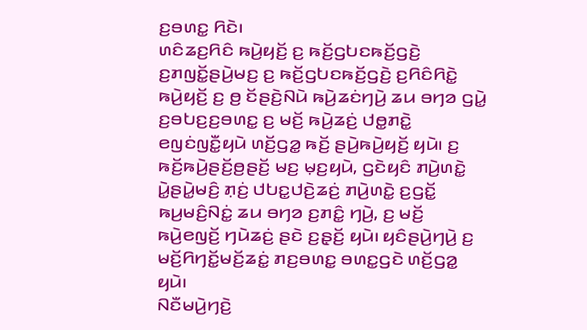ꤢ꤬ꤋꤛꤢ꤭ ꤖꤢꤧ꤯
ꤛꤢꤨꤘꤢ꤬ꤖꤢꤨ ꤒꤣꤧ꤬ꤟꤢꤩ꤬ ꤢ꤬ ꤒꤢꤩ꤬ꤞꤝꤢꤒꤢꤩ꤬ꤞꤢꤧ꤬ ꤢ꤬ꤊꤜꤢꤩ꤭ꤔꤣꤧ꤬ꤗꤢ꤬ ꤢ꤬ ꤒꤢꤩ꤬ꤞꤝꤢꤒꤢꤩ꤬ꤞꤢꤧ꤬ ꤢ꤬ꤖꤢꤨꤖꤢꤧ꤭ ꤒꤣꤧ꤬ꤟꤢꤩ꤬ ꤢ꤬ ꤥ꤬ ꤢꤩꤔꤢꤧ꤬ꤡꤣꤧ ꤒꤣꤧ꤬ꤘꤢꤦꤚꤣꤧ꤬ ꤘꤣ ꤋꤚꤤ ꤞꤣꤧ꤭ ꤢ꤬ꤋꤝꤢ꤬ꤢ꤬ꤋꤛꤢ꤭ ꤢ꤬ ꤗꤢꤩ꤬ ꤒꤣꤧ꤬ꤘꤢꤦ꤬ ꤓꤥ꤭ꤊꤢꤧ꤭ ꤕꤜꤢꤦꤜꤢꤪ꤭ꤟꤣꤧ ꤛꤢꤩ꤬ꤞꤤ꤭ ꤒꤢꤩ꤬ ꤔꤣꤧ꤬ꤒꤣꤧ꤬ꤟꤢꤩ꤬ ꤟꤣꤧ꤯ ꤢ꤬ ꤒꤢꤩ꤬ꤒꤣꤧ꤬ꤔꤢꤩ꤬ꤥ꤬ꤔꤢꤩ꤬ ꤗꤢ꤬ ꤗ꤫ꤢ꤬ꤟꤣꤧ, ꤞꤢꤧꤟꤢꤨ ꤊꤣꤧ꤬ꤛꤢꤧ꤭ ꤣꤧ꤭ꤔꤣꤧ꤭ꤗꤢꤨ꤬ ꤊ꤫ꤢꤦ꤬ ꤓꤝꤢ꤭ꤓꤢꤧ꤬ꤘꤢꤦ꤬ ꤊꤣꤧ꤬ꤛꤢꤧ꤭ ꤢ꤬ꤞꤢꤩ꤭ ꤒꤣ꤬ꤗꤢꤨ꤬ꤡꤢꤦ꤭ ꤘꤣ ꤋꤚꤤ ꤢ꤬ꤊꤢꤨ꤭ ꤚꤣꤧ꤬, ꤢ꤬ ꤗꤢꤩ꤬ ꤒꤣꤧ꤬ꤕꤜꤢꤩ꤬ ꤚꤣꤧꤘꤢꤦ꤬ ꤔꤢꤧ ꤢ꤬ꤔ꤫ꤢꤩ꤬ ꤟꤣꤧ꤯ ꤟꤢꤨꤔꤣꤧ꤬ꤚꤣꤧ꤬ ꤢ꤬ ꤗꤢꤩ꤬ꤖꤚꤢꤩ꤭ꤗꤢꤩ꤬ꤘꤢꤦ꤭ ꤊꤢ꤬ꤋꤛꤢ꤭ ꤋꤛꤢ꤭ꤞꤢꤧ ꤛꤢꤩ꤬ꤞꤤ꤭ ꤟꤣꤧ꤯
ꤡꤢꤪꤗꤣꤧ꤬ꤚꤢꤧ꤬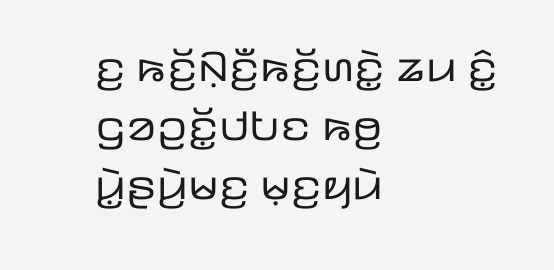ꤢ꤬ ꤒꤢꤩ꤬ꤡ꤫ꤢꤪ꤬ꤒꤢꤩ꤬ꤛꤢꤧ꤭ ꤘꤣ ꤢꤨ꤭ ꤞꤤꤑꤢꤩ꤭ꤓꤝꤢ ꤒꤥ꤬ ꤣꤧ꤭ꤔꤣꤧ꤬ꤗꤢ꤬ ꤗ꤫ꤢ꤬ꤟꤣꤧ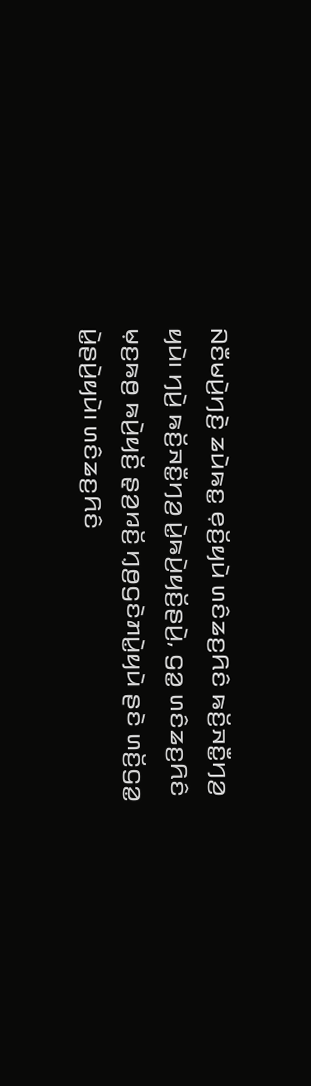ꤡꤢꤪꤗꤣꤧ꤬ꤚꤢꤧ꤬ ꤘꤣꤧꤒꤢ꤭ ꤕ꤫ꤢꤩ꤬ꤟꤣꤧ ꤛꤢꤨꤘꤢ꤬ꤖꤢꤨ ꤒꤢꤩ꤬ꤏꤢꤪ꤭ꤚꤤ꤬ ꤟꤣꤧ꤯ ꤚꤣꤧ꤬ ꤒꤢꤩ꤬ꤏꤢꤪ꤭ꤚꤤ꤬ ꤣꤧ꤭ꤒꤣꤧ꤬ꤟꤢꤩ꤬ꤔꤣꤧ꤬, ꤞꤤ꤭ ꤛꤢꤨꤘꤢ꤬ꤖꤢꤨ ꤗ꤫ꤢ꤬ꤒꤥ꤬ ꤒꤣꤧ꤬ꤟꤢꤩ꤬ ꤔ꤫ꤤ꤬ꤙꤢꤩ꤬ ꤚ꤫ꤥ꤬ꤞꤢꤧꤊꤣꤧ꤭ꤟꤣꤧ ꤔꤢꤧ ꤛꤢꤩ꤬ꤞꤤ꤭ ꤣꤧ꤭ꤔꤣꤧ꤬ꤟꤣꤧ꤯ ꤛꤢꤨꤘꤢ꤬ꤖꤢꤨ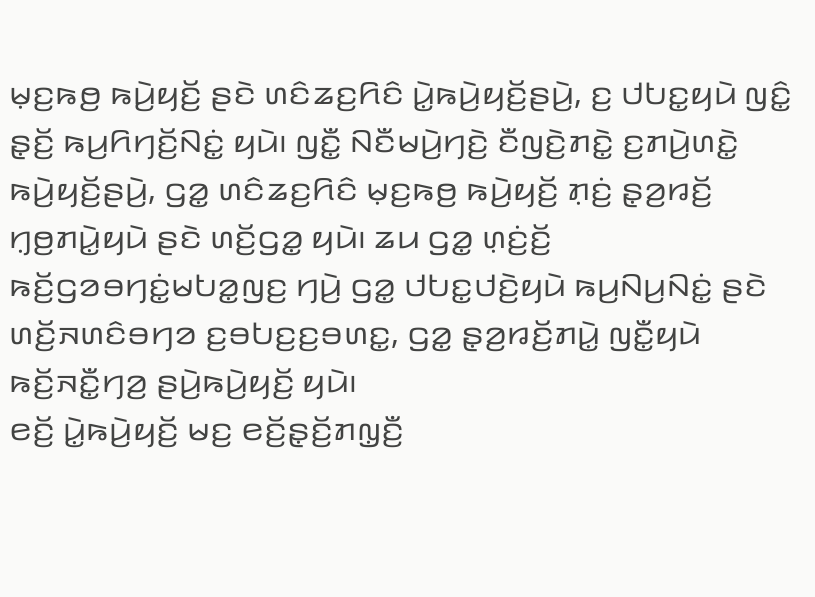ꤗ꤫ꤢ꤬ꤒꤥ꤬ ꤒꤣꤧ꤬ꤟꤢꤩ꤬ ꤔꤢꤧ ꤛꤢꤨꤘꤢ꤬ꤖꤢꤨ ꤣꤧ꤭ꤒꤣꤧ꤬ꤟꤢꤩ꤬ꤔꤣꤧ꤬, ꤢ꤬ ꤓꤝꤢ꤭ꤟꤣꤧ ꤜꤢꤨ꤭ ꤔ꤫ꤢꤩ꤬ ꤒꤣ꤬ꤖꤚꤢꤩ꤬ꤡꤢꤦ꤭ ꤟꤣꤧ꤯ ꤜꤢꤪ꤭ ꤡꤢꤪꤗꤣꤧ꤬ꤚꤢꤧ꤬ ꤢꤪꤜꤢꤧ꤬ꤊꤢꤧ꤭ ꤢ꤬ꤊꤣꤧ꤬ꤛꤢꤧ꤭ ꤒꤣꤧ꤬ꤟꤢꤩ꤬ꤔꤣꤧ꤬, ꤞꤤ꤭ ꤛꤢꤨꤘꤢ꤬ꤖꤢꤨ ꤗ꤫ꤢ꤬ꤒꤥ꤬ ꤒꤣꤧ꤬ꤟꤢꤩ꤬ ꤊ꤫ꤢꤦ꤬ ꤔ꤫ꤤ꤬ꤙꤢꤩ꤬ ꤚ꤫ꤥ꤬ꤊꤣꤧ꤭ꤟꤣꤧ ꤔꤢꤧ ꤛꤢꤩ꤬ꤞꤤ꤭ ꤟꤣꤧ꤯ ꤘꤣ ꤞꤤ꤭ ꤛ꤫ꤢꤦ꤬ꤢꤩ꤬ ꤒꤢꤩ꤬ꤞꤤꤋꤚꤢꤦ꤭ꤗꤝꤤ꤭ꤜꤢ꤬ ꤚꤣꤧ꤬ ꤞꤤ꤭ ꤓꤝꤢ꤭ꤓꤢꤧ꤬ꤟꤣꤧ ꤒꤣ꤬ꤡꤣ꤬ꤡꤢꤦ꤭ ꤔꤢꤧ ꤛꤢꤩ꤬ꤏꤛꤢꤨꤋꤚꤤ ꤢ꤬ꤋꤝꤢ꤬ꤢ꤬ꤋꤛꤢ꤭, ꤞꤤ꤭ ꤔ꤫ꤤ꤬ꤙꤢꤩ꤬ꤊꤣꤧ꤭ ꤜꤢꤪ꤭ꤟꤣꤧ ꤒꤢꤩ꤬ꤏꤢꤪ꤭ꤚꤤ꤬ ꤔꤣꤧ꤬ꤒꤣꤧ꤬ꤟꤢꤩ꤬ ꤟꤣꤧ꤯
ꤕꤢꤩ꤬ ꤣꤧ꤭ꤒꤣꤧ꤬ꤟꤢꤩ꤬ ꤗꤢ꤬ ꤕꤢꤩ꤬ꤔ꤫ꤢꤩ꤬ꤊꤜ꤫ꤢꤪ꤬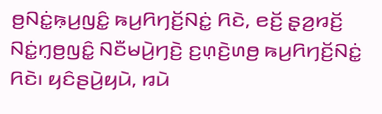ꤥ꤬ꤡꤢꤦ꤭ꤒ꤫ꤣ꤬ꤜꤢꤨ꤭ ꤒꤣ꤬ꤖꤚꤢꤩ꤬ꤡꤢꤦ꤭ ꤖꤢꤧ, ꤕꤢꤩ꤬ ꤔ꤫ꤤ꤬ꤙꤢꤩ꤬ ꤡꤢꤦ꤭ꤚ꤫ꤥ꤬ꤜꤢꤨ꤭ ꤡꤢꤪꤗꤣꤧ꤬ꤚꤢꤧ꤬ ꤢ꤬ꤛ꤫ꤢꤧ꤬ꤛꤥ꤬ ꤒꤣ꤬ꤖꤚꤢꤩ꤬ꤡꤢꤦ꤭ ꤖꤢꤧ꤯ ꤟꤢꤨꤔꤣꤧ꤬ꤟꤣꤧ, ꤙꤣꤧ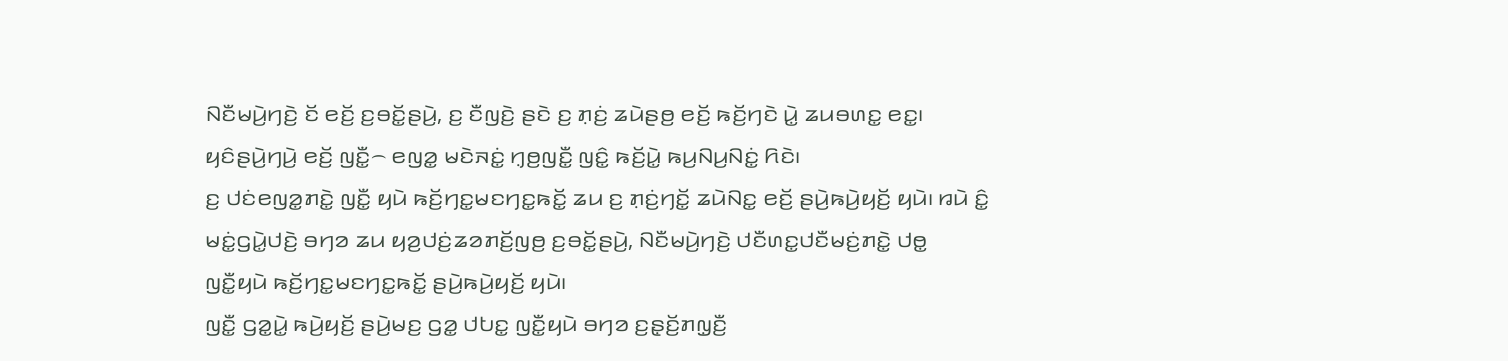ꤡꤢꤪꤗꤣꤧ꤬ꤚꤢꤧ꤬ ꤢꤩ ꤕꤢꤩ꤬ ꤢ꤬ꤋꤢꤩ꤭ꤔꤣꤧ꤬, ꤢ꤬ ꤢꤪꤜꤢꤧ꤬ ꤔꤢꤧ ꤢ꤬ ꤊ꤫ꤢꤦ꤬ ꤘꤣꤧꤔꤥ꤬ ꤕꤢꤩ꤬ ꤒꤢꤩ꤬ꤚꤢꤧ ꤣꤧ꤭ ꤘꤣꤋꤛꤢ꤭ ꤕꤢ꤭꤯ ꤟꤢꤨꤔꤣꤧ꤬ꤚꤣꤧ꤬ ꤕꤢꤩ꤬ ꤜꤢꤪ꤭꤮ ꤕꤜꤤ꤭ ꤗꤢꤧꤏꤢꤦ꤭ ꤚ꤫ꤥ꤬ꤜꤢꤪ꤭ ꤜꤢꤨ꤭ ꤒꤢꤩ꤬ꤣꤧ꤭ ꤒꤣ꤬ꤡꤣ꤬ꤡꤢꤦ꤭ ꤖꤢꤧ꤯
ꤢ꤬ ꤓꤢꤦꤕꤜꤤ꤭ꤊꤢꤧ꤭ ꤜꤢꤪ꤭ ꤟꤣꤧ ꤒꤢꤩ꤬ꤚꤢ꤭ꤗꤢꤚꤢ꤭ꤒꤢꤩ꤭ ꤘꤣ ꤢ꤬ ꤊ꤫ꤢꤦ꤬ꤚꤢꤩ꤭ ꤘꤣꤧꤡꤢ꤭ ꤕꤢꤩ꤬ ꤔꤣꤧ꤬ꤒꤣꤧ꤬ꤟꤢꤩ꤬ ꤟꤣꤧ꤯ ꤙꤣꤧ ꤢꤨ꤭ ꤗꤢꤦ꤭ꤞꤣꤧ꤭ꤓꤢꤧ꤬ ꤋꤚꤤ ꤘꤣ ꤟꤤ꤬ꤓꤢꤦ꤬ꤘꤤꤊꤢꤩ꤬ꤜꤥ꤬ ꤢ꤬ꤋꤢꤩ꤭ꤔꤣꤧ꤬, ꤡꤢꤪꤗꤣꤧ꤬ꤚꤢꤧ꤬ ꤓꤢꤪꤛꤢ꤭ꤓꤢꤪꤗꤢꤦ꤬ꤊꤢꤧ꤭ ꤓꤥ꤭ ꤜꤢꤪ꤭ꤟꤣꤧ ꤒꤢꤩ꤬ꤚꤢ꤭ꤗꤢꤚꤢ꤭ꤒꤢꤩ꤭ ꤔꤣꤧ꤬ꤒꤣꤧ꤬ꤟꤢꤩ꤬ ꤟꤣꤧ꤯
ꤜꤢꤪ꤭ ꤞꤤ꤭ꤣꤧ꤭ ꤒꤣꤧ꤬ꤟꤢꤩ꤬ ꤔꤣꤧ꤬ꤗꤢ꤬ ꤞꤤ꤭ ꤓꤝꤢ꤭ ꤜꤢꤪ꤭ꤟꤣꤧ ꤋꤚꤤ ꤢ꤬ꤔ꤫ꤢꤩ꤬ꤊꤜ꤫ꤢꤪ꤬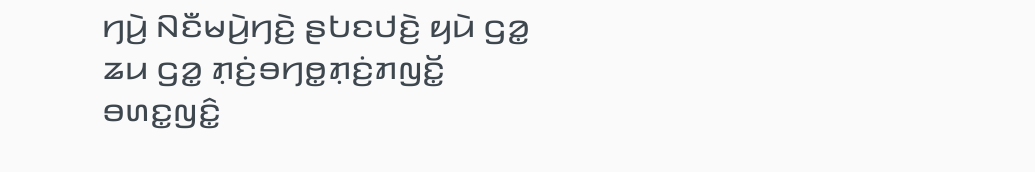ꤚꤣꤧ꤬ ꤡꤢꤪꤗꤣꤧ꤬ꤚꤢꤧ꤬ ꤔꤝꤢꤓꤢꤧ꤬ ꤟꤣꤧ ꤞꤤ꤭ ꤘꤣ ꤞꤤ꤭ ꤊ꤫ꤢꤦ꤬ꤋꤚꤥ꤭ꤊ꤫ꤢꤦ꤬ꤊꤜꤢꤩ꤭ ꤋꤛꤢ꤭ꤜꤢꤨ꤭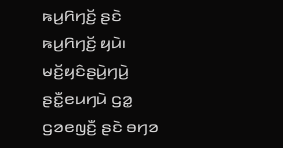ꤒꤣ꤬ꤖꤚꤢꤩ꤬ ꤔꤢꤧ ꤒꤣ꤬ꤖꤚꤢꤩ꤬ ꤟꤣꤧ꤯ ꤗꤢꤩ꤬ꤟꤢꤨꤔꤣꤧ꤬ꤚꤣꤧ꤬ ꤔꤢꤪ꤭ꤕꤣꤚꤣꤧ ꤞꤤ꤭ ꤞꤤꤕꤜꤢꤪ꤬ ꤔꤢꤧ ꤋꤚꤤ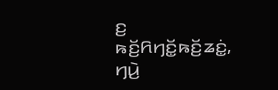ꤢ꤬ ꤒꤢꤩ꤬ꤖꤚꤢꤩ꤭ꤒꤢꤩ꤬ꤘꤢꤦ꤭, ꤚꤣꤧ꤬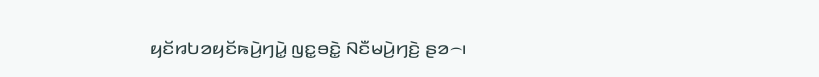ꤟꤢꤩꤙꤝꤤꤟꤢꤩꤒꤣꤧ꤬ꤚꤣꤧ꤭ ꤜꤢ꤭ꤋꤢꤧ꤭ ꤡꤢꤪꤗꤣꤧ꤬ꤚꤢꤧ꤬ ꤔꤤ꤮꤯